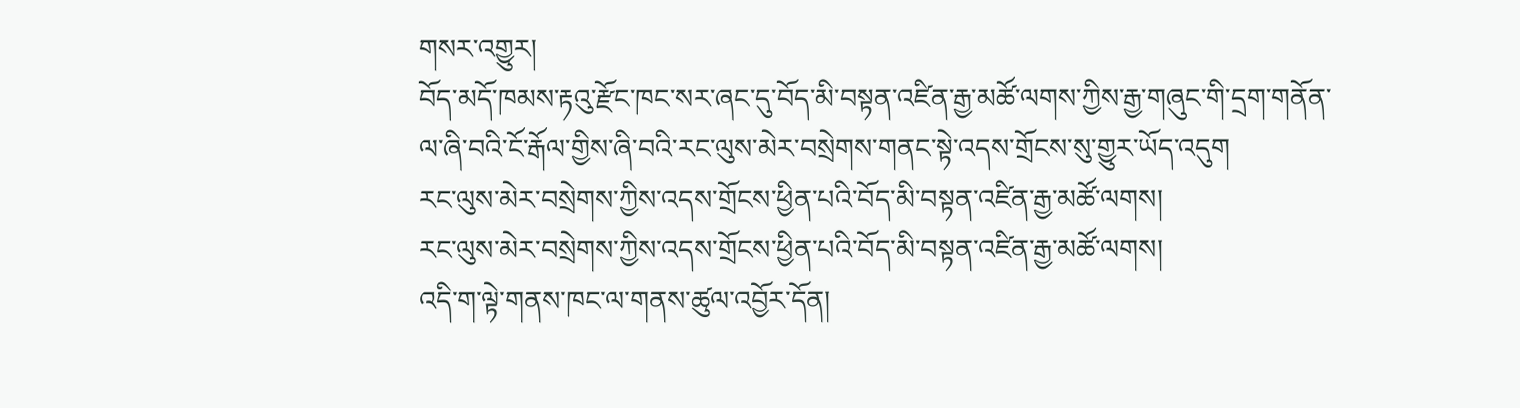གསར་འགྱུར།
བོད་མདོ་ཁམས་རྟའུ་རྫོང་ཁང་སར་ཞང་དུ་བོད་མི་བསྟན་འཛིན་རྒྱ་མཚོ་ལགས་ཀྱིས་རྒྱ་གཞུང་གི་དྲག་གནོན་ལ་ཞི་བའི་ངོ་རྒོལ་གྱིས་ཞི་བའི་རང་ལུས་མེར་བསྲེགས་གནང་སྟེ་འདས་གྲོངས་སུ་གྱུར་ཡོད་འདུག
རང་ལུས་མེར་བསྲེགས་ཀྱིས་འདས་གྲོངས་ཕྱིན་པའི་བོད་མི་བསྟན་འཛིན་རྒྱ་མཚོ་ལགས།
རང་ལུས་མེར་བསྲེགས་ཀྱིས་འདས་གྲོངས་ཕྱིན་པའི་བོད་མི་བསྟན་འཛིན་རྒྱ་མཚོ་ལགས།
འདི་ག་ལྟེ་གནས་ཁང་ལ་གནས་ཚུལ་འབྱོར་དོན།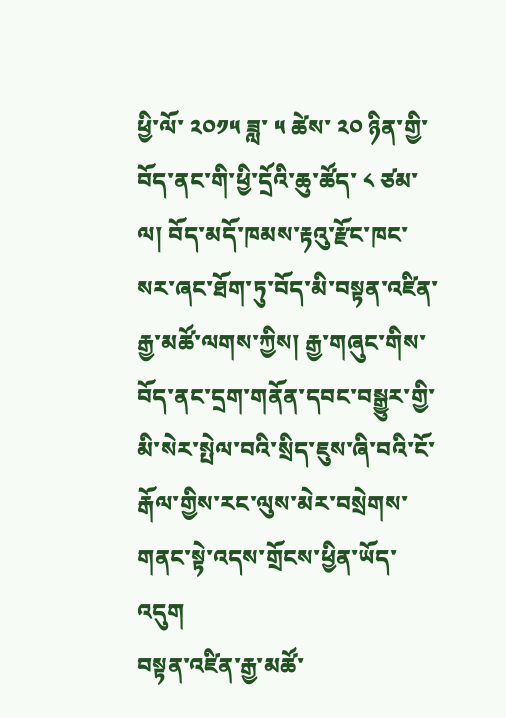ཕྱི་ལོ་ ༢༠༡༥ ཟླ་ ༥ ཚེས་ ༢༠ ཉིན་གྱི་བོད་ནང་གི་ཕྱི་དྲོའི་ཆུ་ཚོད་ ༨ ཙམ་ལ། བོད་མདོ་ཁམས་རྟའུ་རྫོང་ཁང་སར་ཞང་ཐོག་ཏུ་བོད་མི་བསྟན་འཛིན་རྒྱ་མཚོ་ལགས་ཀྱིས། རྒྱ་གཞུང་གིས་བོད་ནང་དྲག་གནོན་དབང་བསྒྱུར་གྱི་མི་སེར་སྤེལ་བའི་སྲིད་ཇུས་ཞི་བའི་ངོ་རྒོལ་གྱིས་རང་ལུས་མེར་བསྲེགས་གནང་སྟེ་འདས་གྲོངས་ཕྱིན་ཡོད་འདུག
བསྟན་འཛིན་རྒྱ་མཚོ་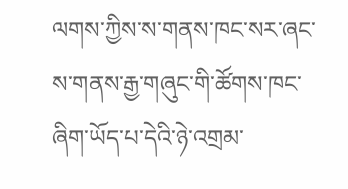ལགས་ཀྱིས་ས་གནས་ཁང་སར་ཞང་ས་གནས་རྒྱ་གཞུང་གི་ཚོགས་ཁང་ཞིག་ཡོད་པ་དེའི་ཉེ་འགྲམ་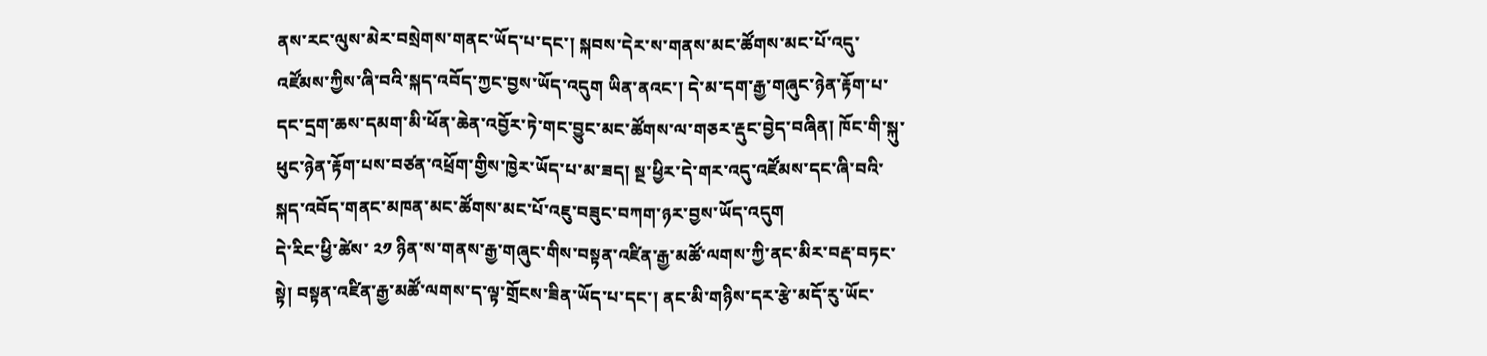ནས་རང་ལུས་མེར་བསྲེགས་གནང་ཡོད་པ་དང་། སྐབས་དེར་ས་གནས་མང་ཚོགས་མང་པོ་འདུ་འཛོམས་ཀྱིས་ཞི་བའི་སྐད་འབོད་ཀྱང་བྱས་ཡོད་འདུག ཡིན་ནའང་། དེ་མ་དག་རྒྱ་གཞུང་ཉེན་རྟོག་པ་དང་དྲག་ཆས་དམག་མི་ཕོན་ཆེན་འབྱོར་ཏེ་གང་བྱུང་མང་ཚོགས་ལ་གཅར་རྡུང་བྱེད་བཞིན། ཁོང་གི་སྐུ་ཕུང་ཉེན་རྟོག་པས་བཙན་འཕྲོག་གྱིས་ཁྱེར་ཡོད་པ་མ་ཟད། སྔ་ཕྱིར་དེ་གར་འདུ་འཛོམས་དང་ཞི་བའི་སྐད་འབོད་གནང་མཁན་མང་ཚོགས་མང་པོ་འཇུ་བཟུང་བཀག་ཉར་བྱས་ཡོད་འདུག
དེ་རིང་ཕྱི་ཚེས་ ༢༡ ཉིན་ས་གནས་རྒྱ་གཞུང་གིས་བསྟན་འཛིན་རྒྱ་མཚོ་ལགས་ཀྱི་ནང་མིར་བརྡ་བཏང་སྟེ། བསྟན་འཛིན་རྒྱ་མཚོ་ལགས་ད་ལྟ་གྲོངས་ཟིན་ཡོད་པ་དང་། ནང་མི་གཉིས་དར་རྩེ་མདོ་རུ་ཡོང་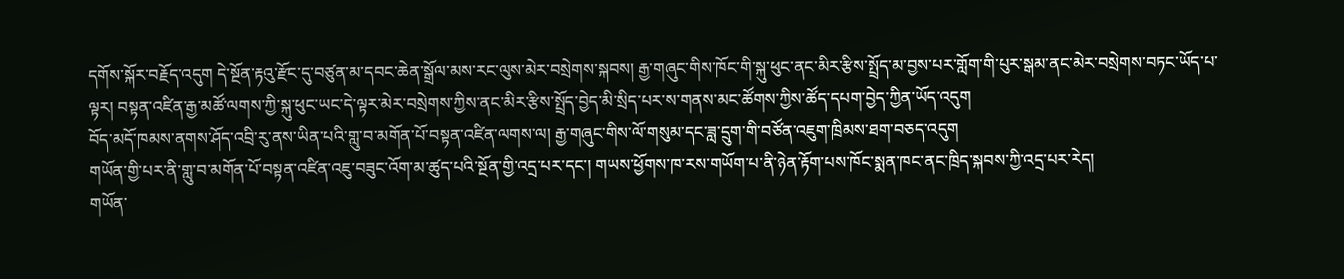དགོས་སྐོར་བརྗོད་འདུག དེ་སྔོན་རྟའུ་རྫོང་དུ་བཙུན་མ་དབང་ཆེན་སྒྲོལ་མས་རང་ལུས་མེར་བསྲེགས་སྐབས། རྒྱ་གཞུང་གིས་ཁོང་གི་སྐུ་ཕུང་ནང་མིར་རྩིས་སྤྲོད་མ་བྱས་པར་གློག་གི་པུར་སྒམ་ནང་མེར་བསྲེགས་བཏང་ཡོད་པ་ལྟར། བསྟན་འཛིན་རྒྱ་མཚོ་ལགས་ཀྱི་སྐུ་ཕུང་ཡང་དེ་ལྟར་མེར་བསྲེགས་ཀྱིས་ནང་མིར་རྩིས་སྤྲོད་བྱེད་མི་སྲིད་པར་ས་གནས་མང་ཚོགས་ཀྱིས་ཚོད་དཔག་བྱེད་ཀྱིན་ཡོད་འདུག
བོད་མདོ་ཁམས་ནགས་ཤོད་འབྲི་རུ་ནས་ཡིན་པའི་གླུ་བ་མགོན་པོ་བསྟན་འཛིན་ལགས་ལ། རྒྱ་གཞུང་གིས་ལོ་གསུམ་དང་ཟླ་དྲུག་གི་བཙོན་འཇུག་ཁྲིམས་ཐག་བཅད་འདུག
གཡོན་གྱི་པར་ནི་གླུ་བ་མགོན་པོ་བསྟན་འཛིན་འཇུ་བཟུང་འོག་མ་ཚུད་པའི་སྔོན་གྱི་འདྲ་པར་དང་། གཡས་ཕྱོགས་ཁ་རས་གཡོག་པ་ནི་ཉེན་རྟོག་པས་ཁོང་སྨན་ཁང་ནང་ཁྲིད་སྐབས་ཀྱི་འདྲ་པར་རེད།
གཡོན་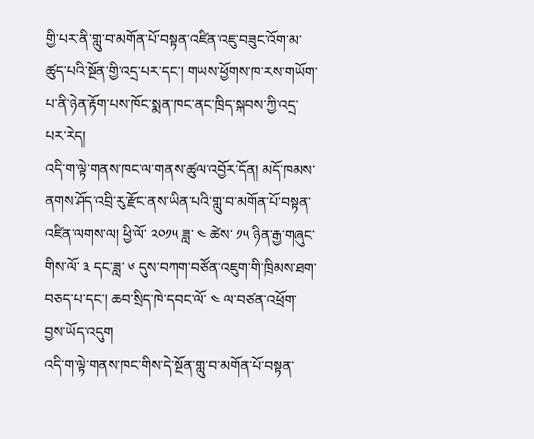གྱི་པར་ནི་གླུ་བ་མགོན་པོ་བསྟན་འཛིན་འཇུ་བཟུང་འོག་མ་ཚུད་པའི་སྔོན་གྱི་འདྲ་པར་དང་། གཡས་ཕྱོགས་ཁ་རས་གཡོག་པ་ནི་ཉེན་རྟོག་པས་ཁོང་སྨན་ཁང་ནང་ཁྲིད་སྐབས་ཀྱི་འདྲ་པར་རེད།
འདི་ག་ལྟེ་གནས་ཁང་ལ་གནས་ཚུལ་འབྱོར་དོན། མདོ་ཁམས་ནགས་ཤོད་འབྲི་རུ་རྫོང་ནས་ཡིན་པའི་གླུ་བ་མགོན་པོ་བསྟན་འཛིན་ལགས་ལ། ཕྱི་ལོ་ ༢༠༡༥ ཟླ་ ༤ ཚེས་ ༡༥ ཉིན་རྒྱ་གཞུང་གིས་ལོ་ ༣ དང་ཟླ་ ༦ དུས་བཀག་བཙོན་འཇུག་གི་ཁྲིམས་ཐག་བཅད་པ་དང་། ཆབ་སྲིད་ཁེ་དབང་ལོ་ ༤ ལ་བཙན་འཕྲོག་བྱས་ཡོད་འདུག
འདི་ག་ལྟེ་གནས་ཁང་གིས་དེ་སྔོན་གླུ་བ་མགོན་པོ་བསྟན་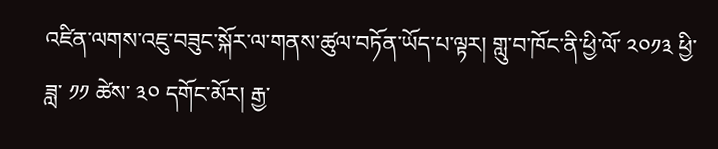འཛིན་ལགས་འཇུ་བཟུང་སྐོར་ལ་གནས་ཚུལ་བཏོན་ཡོད་པ་ལྟར། གླུ་བ་ཁོང་ནི་ཕྱི་ལོ་ ༢༠༡༣ ཕྱི་ཟླ་ ༡༡ ཚེས་ ༣༠ དགོང་མོར། རྒྱ་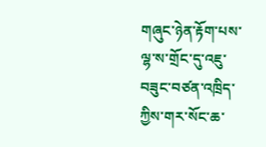གཞུང་ཉེན་རྟོག་པས་ལྷ་ས་གྲོང་དུ་འཇུ་བཟུང་བཙན་འཁྲིད་ཀྱིས་གར་སོང་ཆ་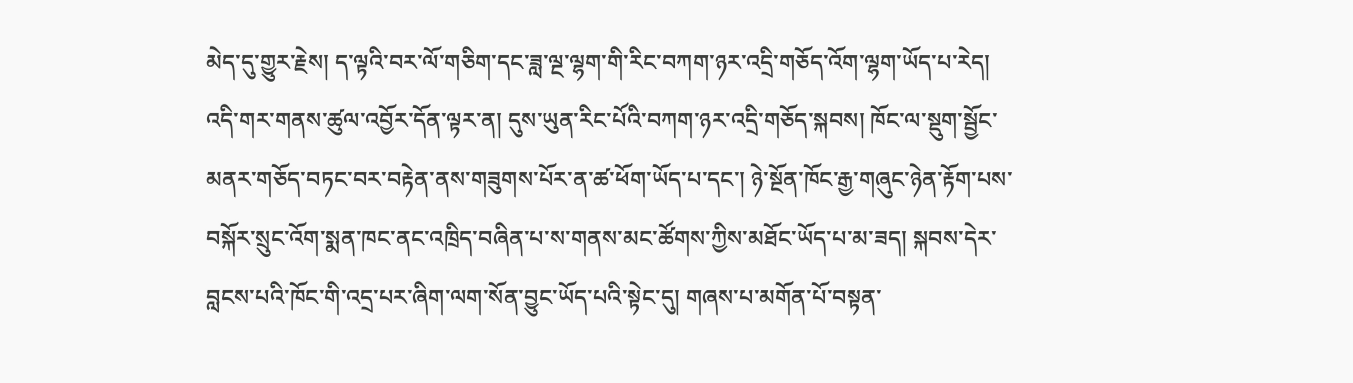མེད་དུ་གྱུར་རྗེས། ད་ལྟའི་བར་ལོ་གཅིག་དང་ཟླ་ལྔ་ལྷག་གི་རིང་བཀག་ཉར་འདྲི་གཅོད་འོག་ལྷག་ཡོད་པ་རེད།
འདི་གར་གནས་ཚུལ་འབྱོར་དོན་ལྟར་ན། དུས་ཡུན་རིང་པོའི་བཀག་ཉར་འདྲི་གཅོད་སྐབས། ཁོང་ལ་སྡུག་སྦྱོང་མནར་གཅོད་བཏང་བར་བརྟེན་ནས་གཟུགས་པོར་ན་ཚ་ཕོག་ཡོད་པ་དང་། ཉེ་སྔོན་ཁོང་རྒྱ་གཞུང་ཉེན་རྟོག་པས་བསྐོར་སྲུང་འོག་སྨན་ཁང་ནང་འཁྲིད་བཞིན་པ་ས་གནས་མང་ཚོགས་ཀྱིས་མཐོང་ཡོད་པ་མ་ཟད། སྐབས་དེར་བླངས་པའི་ཁོང་གི་འདྲ་པར་ཞིག་ལག་སོན་བྱུང་ཡོད་པའི་སྟེང་དུ། གཞས་པ་མགོན་པོ་བསྟན་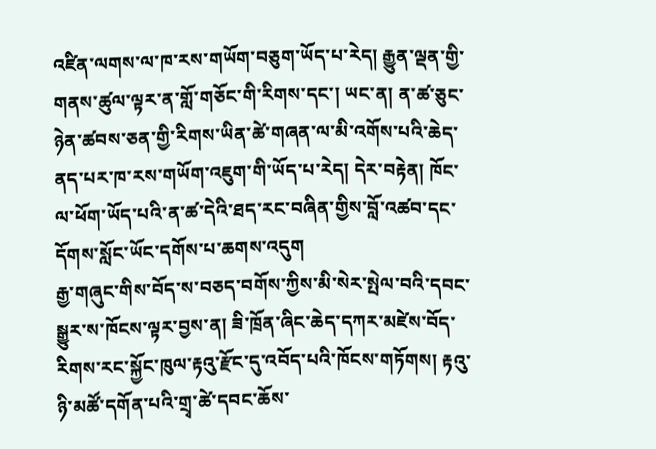འཛིན་ལགས་ལ་ཁ་རས་གཡོག་བཅུག་ཡོད་པ་རེད། རྒྱུན་ལྡན་གྱི་གནས་ཚུལ་ལྟར་ན་གློ་གཅོང་གི་རིགས་དང་། ཡང་ན། ན་ཚ་ཅུང་ཉེན་ཚབས་ཅན་གྱི་རིགས་ཡིན་ཚེ་གཞན་ལ་མི་འགོས་པའི་ཆེད་ནད་པར་ཁ་རས་གཡོག་འཇུག་གི་ཡོད་པ་རེད། དེར་བརྟེན། ཁོང་ལ་ཕོག་ཡོད་པའི་ན་ཚ་དེའི་ཐད་རང་བཞིན་གྱིས་བློ་འཚབ་དང་དོགས་སློང་ཡོང་དགོས་པ་ཆགས་འདུག
རྒྱ་གཞུང་གིས་བོད་ས་བཅད་བགོས་ཀྱིས་མི་སེར་སྤེལ་བའི་དབང་སྒྱུར་ས་ཁོངས་ལྟར་བྱས་ན། ཟི་ཁྲོན་ཞིང་ཆེད་དཀར་མཛེས་བོད་རིགས་རང་སྐྱོང་ཁུལ་རྟའུ་རྫོང་དུ་འབོད་པའི་ཁོངས་གཏོགས། རྟའུ་ཉི་མཚོ་དགོན་པའི་གྲྭ་ཚེ་དབང་ཆོས་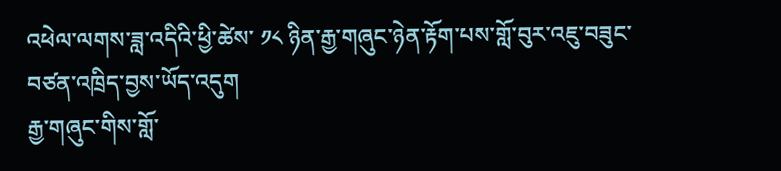འཕེལ་ལགས་ཟླ་འདིའི་ཕྱི་ཚེས་ ༡༨ ཉིན་རྒྱ་གཞུང་ཉེན་རྟོག་པས་གློ་བུར་འཇུ་བཟུང་བཙན་འཁྲིད་བྱས་ཡོད་འདུག
རྒྱ་གཞུང་གིས་གློ་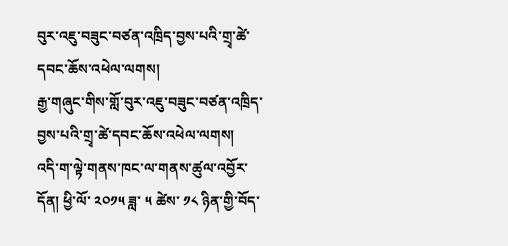བུར་འཇུ་བཟུང་བཙན་འཁྲིད་བྱས་པའི་གྲྭ་ཚེ་དབང་ཆོས་འཕེལ་ལགས།
རྒྱ་གཞུང་གིས་གློ་བུར་འཇུ་བཟུང་བཙན་འཁྲིད་བྱས་པའི་གྲྭ་ཚེ་དབང་ཆོས་འཕེལ་ལགས།
འདི་ག་ལྟེ་གནས་ཁང་ལ་གནས་ཚུལ་འབྱོར་དོན། ཕྱི་ལོ་ ༢༠༡༥ ཟླ་ ༥ ཚེས་ ༡༨ ཉིན་གྱི་བོད་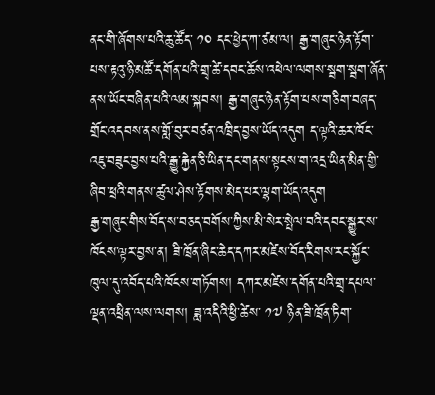ནང་གི་ཞོགས་པའི་ཆུ་ཚོད་ ༡༠ དང་ཕྱེད་ཀ་ཙམ་ལ། རྒྱ་གཞུང་ཉེན་རྟོག་པས་རྟའུ་ཉི་མཚོ་དགོན་པའི་གྲྭ་ཚེ་དབང་ཆོས་འཕེལ་ལགས་སྦག་སྦག་ཞོན་ནས་ཡོང་བཞིན་པའི་ལམ་སྐབས། རྒྱ་གཞུང་ཉེན་རྟོག་པས་གཅིག་བཞད་གྲོང་འདབས་ནས་གློ་བུར་བཙན་འཁྲིད་བྱས་ཡོད་འདུག ད་ལྟའི་ཆར་ཁོང་འཇུ་བཟུང་བྱས་པའི་རྒྱུ་རྐྱེན་ཅི་ཡིན་དང་གནས་སྟངས་ག་འདྲ་ཡིན་མིན་གྱི་ཞིབ་ཕྲའི་གནས་ཚུལ་ཤེས་རྟོགས་མེད་པར་ལྷག་ཡོད་འདུག
རྒྱ་གཞུང་གིས་བོད་ས་བཅད་བགོས་ཀྱིས་མི་སེར་སྤེལ་བའི་དབང་སྒྱུར་ས་ཁོངས་ལྟར་བྱས་ན། ཟི་ཁྲོན་ཞིང་ཆེད་དཀར་མཛེས་བོད་རིགས་རང་སྐྱོང་ཁུལ་དུ་འབོད་པའི་ཁོངས་གཏོགས། དཀར་མཛེས་དགོན་པའི་གྲྭ་དཔལ་ལྡན་འཕྲིན་ལས་ལགས། ཟླ་འདིའི་ཕྱི་ཚེས་ ༡༧ ཉིན་ཟི་ཁྲོན་ཏིག་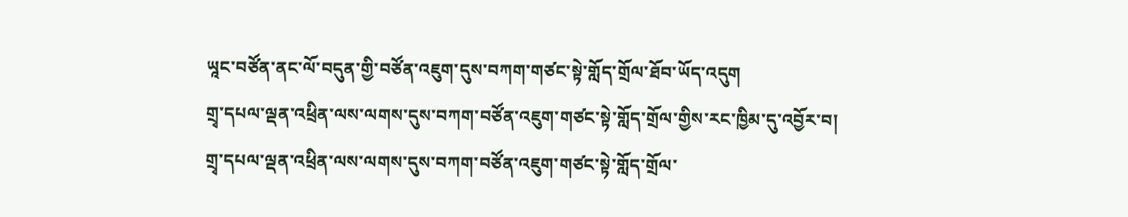ཡཱང་བཙོན་ནང་ལོ་བདུན་གྱི་བཙོན་འཇུག་དུས་བཀག་གཙང་སྟེ་གློད་གྲོལ་ཐོབ་ཡོད་འདུག
གྲྭ་དཔལ་ལྡན་འཕྲིན་ལས་ལགས་དུས་བཀག་བཙོན་འཇུག་གཙང་སྟེ་གློད་གྲོལ་གྱིས་རང་ཁྱིམ་དུ་འབྱོར་བ།
གྲྭ་དཔལ་ལྡན་འཕྲིན་ལས་ལགས་དུས་བཀག་བཙོན་འཇུག་གཙང་སྟེ་གློད་གྲོལ་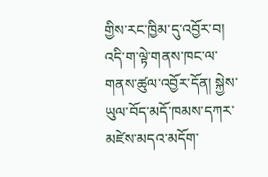གྱིས་རང་ཁྱིམ་དུ་འབྱོར་བ།
འདི་ག་ལྟེ་གནས་ཁང་ལ་གནས་ཚུལ་འབྱོར་དོན། སྐྱེས་ཡུལ་བོད་མདོ་ཁམས་དཀར་མཛེས་མདའ་མདོག་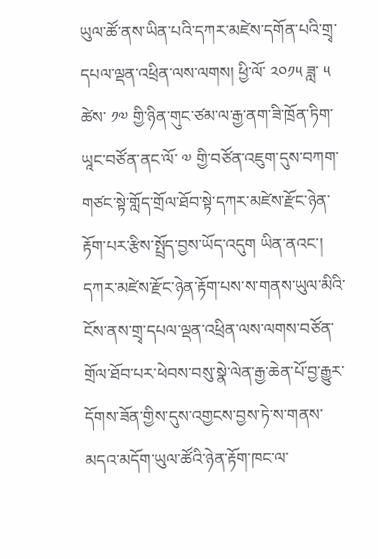ཡུལ་ཚོ་ནས་ཡིན་པའི་དཀར་མཛེས་དགོན་པའི་གྲྭ་དཔལ་ལྡན་འཕྲིན་ལས་ལགས། ཕྱི་ལོ་ ༢༠༡༥ ཟླ་ ༥ ཚེས་ ༡༧ གྱི་ཉིན་གུང་ཙམ་ལ་རྒྱ་ནག་ཟི་ཁྲོན་ཏིག་ཡཱང་བཙོན་ནང་ལོ་ ༧ གྱི་བཙོན་འཇུག་དུས་བཀག་གཙང་སྟེ་གློད་གྲོལ་ཐོབ་སྟེ་དཀར་མཛེས་རྫོང་ཉེན་རྟོག་པར་རྩིས་སྤྲོད་བྱས་ཡོད་འདུག ཡིན་ནའང་། དཀར་མཛེས་རྫོང་ཉེན་རྟོག་པས་ས་གནས་ཡུལ་མིའི་ངོས་ནས་གྲྭ་དཔལ་ལྡན་འཕྲིན་ལས་ལགས་བཙོན་གྲོལ་ཐོབ་པར་ཕེབས་བསུ་སྣེ་ལེན་རྒྱ་ཆེན་པོ་བྱ་རྒྱུར་དོགས་ཟོན་གྱིས་དུས་འགྱངས་བྱས་ཏེ་ས་གནས་མདའ་མདོག་ཡུལ་ཚོའི་ཉེན་རྟོག་ཁང་ལ་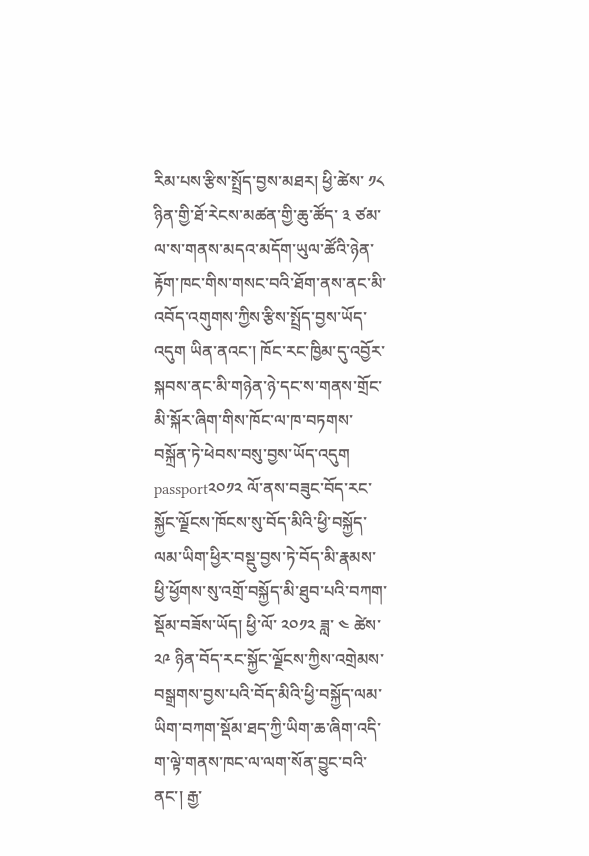རིམ་པས་རྩིས་སྤྲོད་བྱས་མཐར། ཕྱི་ཚེས་ ༡༨ ཉིན་གྱི་ཐོ་རེངས་མཚན་གྱི་ཆུ་ཚོད་ ༣ ཙམ་ལ་ས་གནས་མདའ་མདོག་ཡུལ་ཚོའི་ཉེན་རྟོག་ཁང་གིས་གསང་བའི་ཐོག་ནས་ནང་མི་འབོད་འགུགས་ཀྱིས་རྩིས་སྤྲོད་བྱས་ཡོད་འདུག ཡིན་ནའང་། ཁོང་རང་ཁྱིམ་དུ་འབྱོར་སྐབས་ནང་མི་གཉེན་ཉེ་དང་ས་གནས་གྲོང་མི་སྐོར་ཞིག་གིས་ཁོང་ལ་ཁ་བཏགས་བསྐྲོན་ཏེ་ཕེབས་བསུ་བྱས་ཡོད་འདུག
passport༢༠༡༢ ལོ་ནས་བཟུང་བོད་རང་སྐྱོང་ལྗོངས་ཁོངས་སུ་བོད་མིའི་ཕྱི་བསྐྱོད་ལམ་ཡིག་ཕྱིར་བསྡུ་བྱས་ཏེ་བོད་མི་རྣམས་ཕྱི་ཕྱོགས་སུ་འགྲོ་བསྐྱོད་མི་ཐུབ་པའི་བཀག་སྡོམ་བཟོས་ཡོད། ཕྱི་ལོ་ ༢༠༡༢ ཟླ་ ༤ ཚེས་ ༢༩ ཉིན་བོད་རང་སྐྱོང་ལྗོངས་ཀྱིས་འགྲེམས་བསྒྲགས་བྱས་པའི་བོད་མིའི་ཕྱི་བསྐྱོད་ལམ་ཡིག་བཀག་སྡོམ་ཐད་ཀྱི་ཡིག་ཆ་ཞིག་འདི་ག་ལྟེ་གནས་ཁང་ལ་ལག་སོན་བྱུང་བའི་ནང་། རྒྱ་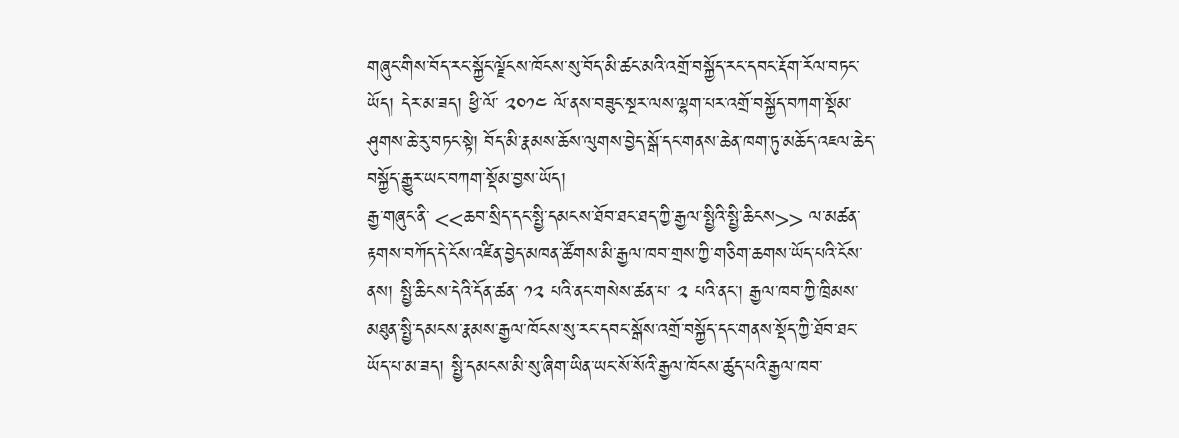གཞུང་གིས་བོད་རང་སྐྱོང་ལྗོངས་ཁོངས་སུ་བོད་མི་ཚང་མའི་འགྲོ་བསྐྱོད་རང་དབང་རྡོག་རོལ་བཏང་ཡོད། དེར་མ་ཟད། ཕྱི་ལོ་ ༢༠༡༤ ལོ་ནས་བཟུང་སྔར་ལས་ལྷག་པར་འགྲོ་བསྐྱོད་བཀག་སྡོམ་ཤུགས་ཆེ་རུ་བཏང་སྟེ། བོད་མི་རྣམས་ཆོས་ལུགས་བྱེད་སྒོ་དང་གནས་ཆེན་ཁག་ཏུ་མཆོད་འཇལ་ཆེད་བསྐྱོད་རྒྱུར་ཡང་བཀག་སྡོམ་བྱས་ཡོད།
རྒྱ་གཞུང་ནི་ <<ཆབ་སྲིད་དང་སྤྱི་དམངས་ཐོབ་ཐང་ཐད་ཀྱི་རྒྱལ་སྤྱིའི་སྤྱི་ཆིངས>> ལ་མཚན་རྟགས་བཀོད་དེ་ངོས་འཛིན་བྱེད་མཁན་ཚོགས་མི་རྒྱལ་ཁབ་གྲས་ཀྱི་གཅིག་ཆགས་ཡོད་པའི་ངོས་ནས། སྤྱི་ཆིངས་དེའི་དོན་ཚན་ ༡༢ པའི་ནང་གསེས་ཚན་པ་ ༢ པའི་ནང་། རྒྱལ་ཁབ་ཀྱི་ཁྲིམས་མཐུན་སྤྱི་དམངས་རྣམས་རྒྱལ་ཁོངས་སུ་རང་དབང་སྒོས་འགྲོ་བསྐྱོད་དང་གནས་སྡོད་ཀྱི་ཐོབ་ཐང་ཡོད་པ་མ་ཟད། སྤྱི་དམངས་མི་སུ་ཞིག་ཡིན་ཡང་སོ་སོའི་རྒྱལ་ཁོངས་ཚུད་པའི་རྒྱལ་ཁབ་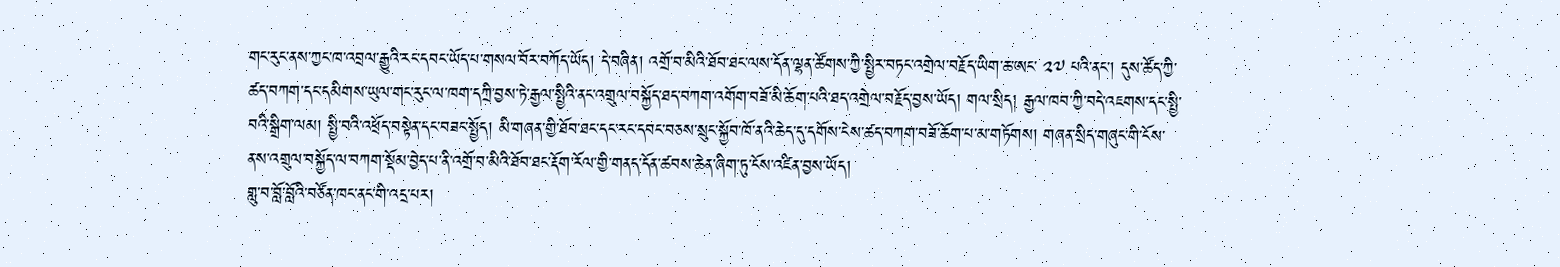གང་རུང་ནས་ཀྱང་ཁ་འབྲལ་རྒྱུའི་རང་དབང་ཡོད་པ་གསལ་བོར་བཀོད་ཡོད། དེ་བཞིན། འགྲོ་བ་མིའི་ཐོབ་ཐང་ལས་དོན་ལྷན་ཚོགས་ཀྱི་སྤྱིར་བཏང་འགྲེལ་བརྗོད་ཡིག་ཆ་ཨང་ ༢༧ པའི་ནང་། དུས་ཚོད་ཀྱི་ཚད་བཀག་དང་དམིགས་ཡུལ་གང་རུང་ལ་ཁག་དཀྲི་བྱས་ཏེ་རྒྱལ་སྤྱིའི་ནང་འགྲུལ་བསྐྱོད་ཐད་བཀག་འགོག་བཟོ་མི་ཆོག་པའི་ཐད་འགྲེལ་བརྗོད་བྱས་ཡོད། གལ་སྲིད། རྒྱལ་ཁབ་ཀྱི་བདེ་འཇགས་དང་སྤྱི་བའི་སྒྲིག་ལམ། སྤྱི་བའི་འཕྲོད་བསྟེན་དང་བཟང་སྤྱོད། མི་གཞན་གྱི་ཐོབ་ཐང་དང་རང་དབང་བཅས་སྲུང་སྐྱོབ་ཁོ་ནའི་ཆེད་དུ་དགོས་ངེས་ཚད་བཀག་བཟོ་ཆོག་པ་མ་གཏོགས། གཞན་སྲིད་གཞུང་གི་ངོས་ནས་འགྲུལ་བསྐྱོད་ལ་བཀག་སྡོམ་བྱེད་པ་ནི་འགྲོ་བ་མིའི་ཐོབ་ཐང་རྡོག་རོལ་གྱི་གནད་དོན་ཚབས་ཆེན་ཞིག་ཏུ་ངོས་འཛིན་བྱས་ཡོད།
གླུ་བ་བློ་བློའི་བཙོན་ཁང་ནང་གི་འདྲ་པར།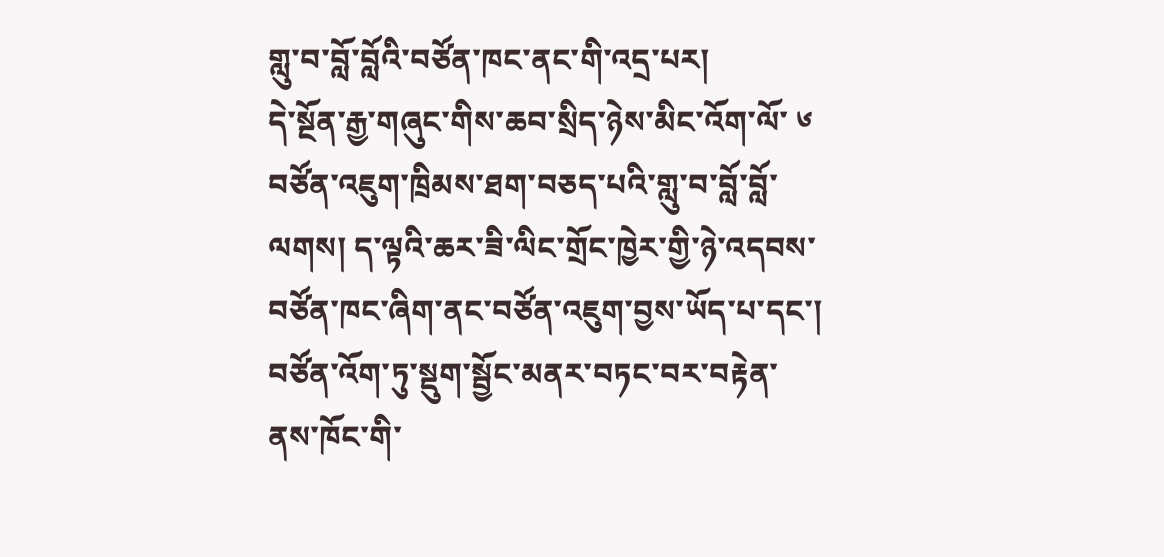གླུ་བ་བློ་བློའི་བཙོན་ཁང་ནང་གི་འདྲ་པར།
དེ་སྔོན་རྒྱ་གཞུང་གིས་ཆབ་སྲིད་ཉེས་མིང་འོག་ལོ་ ༦ བཙོན་འཇུག་ཁྲིམས་ཐག་བཅད་པའི་གླུ་བ་བློ་བློ་ལགས། ད་ལྟའི་ཆར་ཟི་ལིང་གྲོང་ཁྱེར་གྱི་ཉེ་འདབས་བཙོན་ཁང་ཞིག་ནང་བཙོན་འཇུག་བྱས་ཡོད་པ་དང་། བཙོན་འོག་ཏུ་སྡུག་སྦྱོང་མནར་བཏང་བར་བརྟེན་ནས་ཁོང་གི་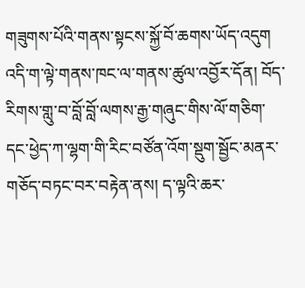གཟུགས་པོའི་གནས་སྟངས་སྐྱོ་བོ་ཆགས་ཡོད་འདུག
འདི་ག་ལྟེ་གནས་ཁང་ལ་གནས་ཚུལ་འབྱོར་དོན། བོད་རིགས་གླུ་བ་བློ་བློ་ལགས་རྒྱ་གཞུང་གིས་ལོ་གཅིག་དང་ཕྱེད་ཀ་ལྷག་གི་རིང་བཙོན་འོག་སྡུག་སྦྱོང་མནར་གཅོད་བཏང་བར་བརྟེན་ནས། ད་ལྟའི་ཆར་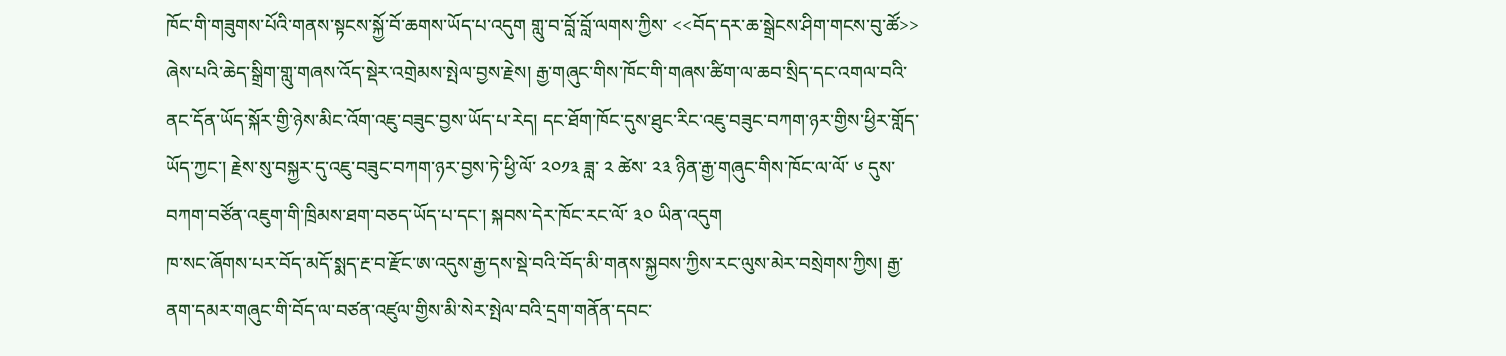ཁོང་གི་གཟུགས་པོའི་གནས་སྟངས་སྐྱོ་བོ་ཆགས་ཡོད་པ་འདུག གླུ་བ་བློ་བློ་ལགས་ཀྱིས་ <<བོད་དར་ཆ་སྒྲེངས་ཤིག་གངས་བུ་ཚོ>> ཞེས་པའི་ཆེད་སྒྲིག་གླུ་གཞས་འོད་སྡེར་འགྲེམས་སྤེལ་བྱས་རྗེས། རྒྱ་གཞུང་གིས་ཁོང་གི་གཞས་ཚིག་ལ་ཆབ་སྲིད་དང་འགལ་བའི་ནང་དོན་ཡོད་སྐོར་གྱི་ཉེས་མིང་འོག་འཇུ་བཟུང་བྱས་ཡོད་པ་རེད། དང་ཐོག་ཁོང་དུས་ཐུང་རིང་འཇུ་བཟུང་བཀག་ཉར་གྱིས་ཕྱིར་གློད་ཡོད་ཀྱང་། རྗེས་སུ་བསྐྱར་དུ་འཇུ་བཟུང་བཀག་ཉར་བྱས་ཏེ་ཕྱི་ལོ་ ༢༠༡༣ ཟླ་ ༢ ཚེས་ ༢༣ ཉིན་རྒྱ་གཞུང་གིས་ཁོང་ལ་ལོ་ ༦ དུས་བཀག་བཙོན་འཇུག་གི་ཁྲིམས་ཐག་བཅད་ཡོད་པ་དང་། སྐབས་དེར་ཁོང་རང་ལོ་ ༣༠ ཡིན་འདུག
ཁ་སང་ཞོགས་པར་བོད་མདོ་སྨད་རྔ་བ་རྫོང་ཨ་འདུས་རྒྱ་དས་སྡེ་བའི་བོད་མི་གནས་སྐྱབས་ཀྱིས་རང་ལུས་མེར་བསྲེགས་ཀྱིས། རྒྱ་ནག་དམར་གཞུང་གི་བོད་ལ་བཙན་འཛུལ་གྱིས་མི་སེར་སྤེལ་བའི་དྲག་གནོན་དབང་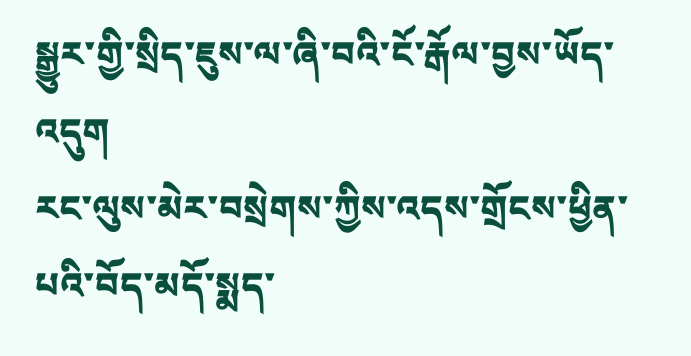སྒྱུར་གྱི་སྲིད་ཇུས་ལ་ཞི་བའི་ངོ་རྒོལ་བྱས་ཡོད་འདུག
རང་ལུས་མེར་བསྲེགས་ཀྱིས་འདས་གྲོངས་ཕྱིན་པའི་བོད་མདོ་སྨད་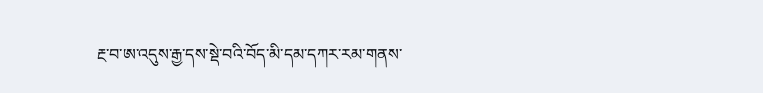རྔ་བ་ཨ་འདུས་རྒྱ་དས་སྡེ་བའི་བོད་མི་དམ་དཀར་རམ་གནས་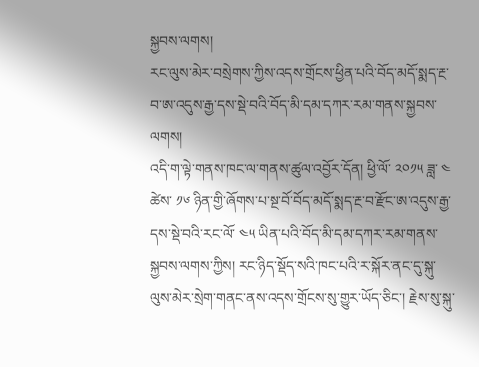སྐྱབས་ལགས།
རང་ལུས་མེར་བསྲེགས་ཀྱིས་འདས་གྲོངས་ཕྱིན་པའི་བོད་མདོ་སྨད་རྔ་བ་ཨ་འདུས་རྒྱ་དས་སྡེ་བའི་བོད་མི་དམ་དཀར་རམ་གནས་སྐྱབས་ལགས།
འདི་ག་ལྟེ་གནས་ཁང་ལ་གནས་ཚུལ་འབྱོར་དོན། ཕྱི་ལོ་ ༢༠༡༥ ཟླ་ ༤ ཚེས་ ༡༦ ཉིན་གྱི་ཞོགས་པ་སྔ་བོ་བོད་མདོ་སྨད་རྔ་བ་རྫོང་ཨ་འདུས་རྒྱ་དས་སྡེ་བའི་རང་ལོ་ ༤༥ ཡིན་པའི་བོད་མི་དམ་དཀར་རམ་གནས་སྐྱབས་ལགས་ཀྱིས། རང་ཉིད་སྡོད་སའི་ཁང་པའི་ར་སྐོར་ནང་དུ་སྐུ་ལུས་མེར་སྲེག་གནང་ནས་འདས་གྲོངས་སུ་གྱུར་ཡོད་ཅིང་། རྗེས་སུ་སྐུ་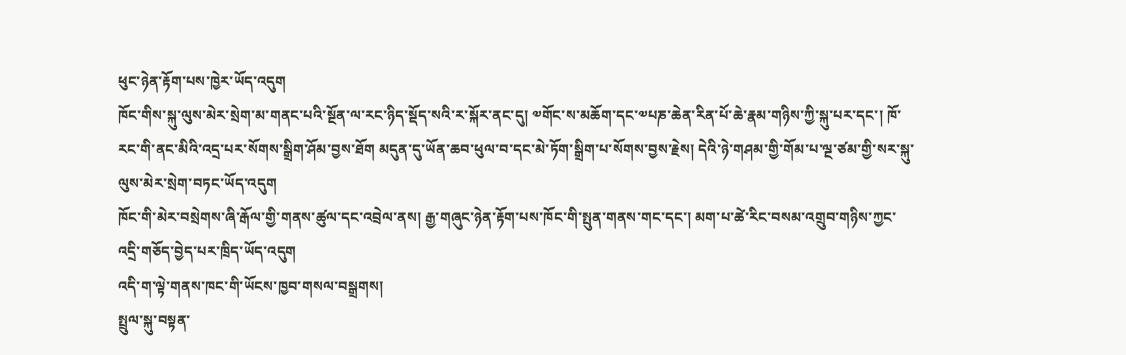ཕུང་ཉེན་རྟོག་པས་ཁྱེར་ཡོད་འདུག
ཁོང་གིས་སྐུ་ལུས་མེར་སྲེག་མ་གནང་པའི་སྔོན་ལ་རང་ཉིད་སྡོད་སའི་ར་སྐོར་ནང་དུ། ༧གོང་ས་མཆོག་དང་༧པཎ་ཆེན་རིན་པོ་ཆེ་རྣམ་གཉིས་ཀྱི་སྐུ་པར་དང་། ཁོ་རང་གི་ནང་མིའི་འདྲ་པར་སོགས་སྒྲིག་ཤོམ་བྱས་ཐོག མདུན་དུ་ཡོན་ཆབ་ཕུལ་བ་དང་མེ་ཏོག་སྒྲིག་པ་སོགས་བྱས་རྗེས། དེའི་ཉེ་གཤམ་གྱི་གོམ་པ་ལྔ་ཙམ་གྱི་སར་སྐུ་ལུས་མེར་སྲེག་བཏང་ཡོད་འདུག
ཁོང་གི་མེར་བསྲེགས་ཞི་རྒོལ་གྱི་གནས་ཚུལ་དང་འབྲེལ་ནས། རྒྱ་གཞུང་ཉེན་རྟོག་པས་ཁོང་གི་སྤུན་གནས་གང་དང་། མག་པ་ཚེ་རིང་བསམ་འགྲུབ་གཉིས་ཀྱང་འདྲི་གཅོད་བྱེད་པར་ཁྲིད་ཡོད་འདུག
འདི་ག་ལྟེ་གནས་ཁང་གི་ཡོངས་ཁྱབ་གསལ་བསྒྲགས།
སྤྲུལ་སྐུ་བསྟན་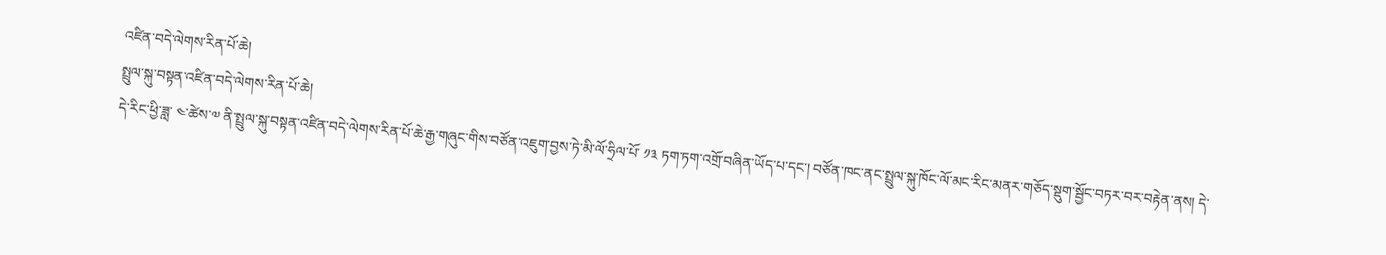འཛིན་བདེ་ལེགས་རིན་པོ་ཆེ།
སྤྲུལ་སྐུ་བསྟན་འཛིན་བདེ་ལེགས་རིན་པོ་ཆེ།
དེ་རིང་ཕྱི་ཟླ་ ༤་ཚེས་༧ ནི་སྤྲུལ་སྐུ་བསྟན་འཛིན་བདེ་ལེགས་རིན་པོ་ཆེ་རྒྱ་གཞུང་གིས་བཙོན་འཇུག་བྱས་ཏེ་མི་ལོ་ཧྲིལ་པོ་ ༡༣ ཏག་ཏག་འགྲོ་བཞིན་ཡོད་པ་དང་། བཙོན་ཁང་ནང་སྤྲུལ་སྐུ་ཁོང་ལོ་མང་རིང་མནར་གཅོད་སྡུག་སྦྱོང་བཏར་བར་བརྟེན་ནས། དེ་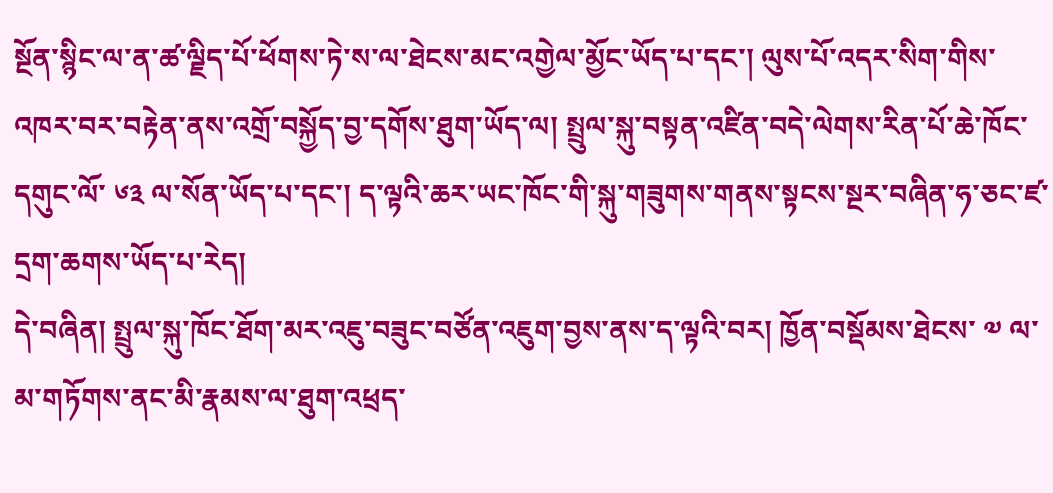སྔོན་སྙིང་ལ་ན་ཚ་ལྗིད་པོ་ཕོགས་ཏེ་ས་ལ་ཐེངས་མང་འགྱེལ་མྱོང་ཡོད་པ་དང་། ལུས་པོ་འདར་སིག་གིས་འཁར་བར་བརྟེན་ནས་འགྲོ་བསྐྱོད་བྱ་དགོས་ཐུག་ཡོད་ལ། སྤྲུལ་སྐུ་བསྟན་འཛིན་བདེ་ལེགས་རིན་པོ་ཆེ་ཁོང་དགུང་ལོ་ ༦༣ ལ་སོན་ཡོད་པ་དང་། ད་ལྟའི་ཆར་ཡང་ཁོང་གི་སྐུ་གཟུགས་གནས་སྟངས་སྔར་བཞིན་ཧ་ཅང་ཛ་དྲག་ཆགས་ཡོད་པ་རེད།
དེ་བཞིན། སྤྲུལ་སྐུ་ཁོང་ཐོག་མར་འཇུ་བཟུང་བཙོན་འཇུག་བྱས་ནས་ད་ལྟའི་བར། ཁྱོན་བསྡོམས་ཐེངས་ ༧ ལ་མ་གཏོགས་ནང་མི་རྣམས་ལ་ཐུག་འཕྲད་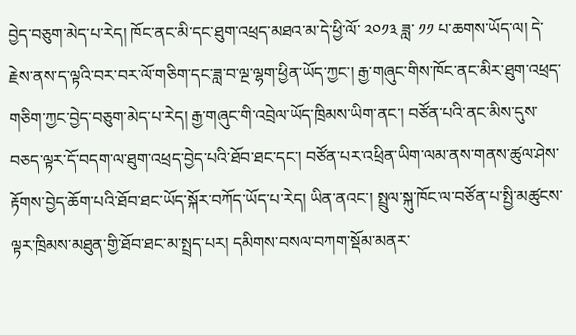བྱེད་བཅུག་མེད་པ་རེད། ཁོང་ནང་མི་དང་ཐུག་འཕྲད་མཐའ་མ་དེ་ཕྱི་ལོ་ ༢༠༡༣ ཟླ་ ༡༡ པ་ཆགས་ཡོད་ལ། དེ་རྗེས་ནས་ད་ལྟའི་བར་བར་ལོ་གཅིག་དང་ཟླ་བ་ལྔ་ལྷག་ཕྱིན་ཡོད་ཀྱང་། རྒྱ་གཞུང་གིས་ཁོང་ནང་མིར་ཐུག་འཕྲད་གཅིག་ཀྱང་བྱེད་བཅུག་མེད་པ་རེད། རྒྱ་གཞུང་གི་འབྲེལ་ཡོད་ཁྲིམས་ཡིག་ནང་། བཙོན་པའི་ནང་མིས་དུས་བཅད་ལྟར་དོ་བདག་ལ་ཐུག་འཕྲད་བྱེད་པའི་ཐོབ་ཐང་དང་། བཙོན་པར་འཕྲིན་ཡིག་ལམ་ནས་གནས་ཚུལ་ཤེས་རྟོགས་བྱེད་ཆོག་པའི་ཐོབ་ཐང་ཡོད་སྐོར་བཀོད་ཡོད་པ་རེད། ཡིན་ནའང་། སྤྲུལ་སྐུ་ཁོང་ལ་བཙོན་པ་སྤྱི་མཚུངས་ལྟར་ཁྲིམས་མཐུན་གྱི་ཐོབ་ཐང་མ་སྤྲད་པར། དམིགས་བསལ་བཀག་སྡོམ་མནར་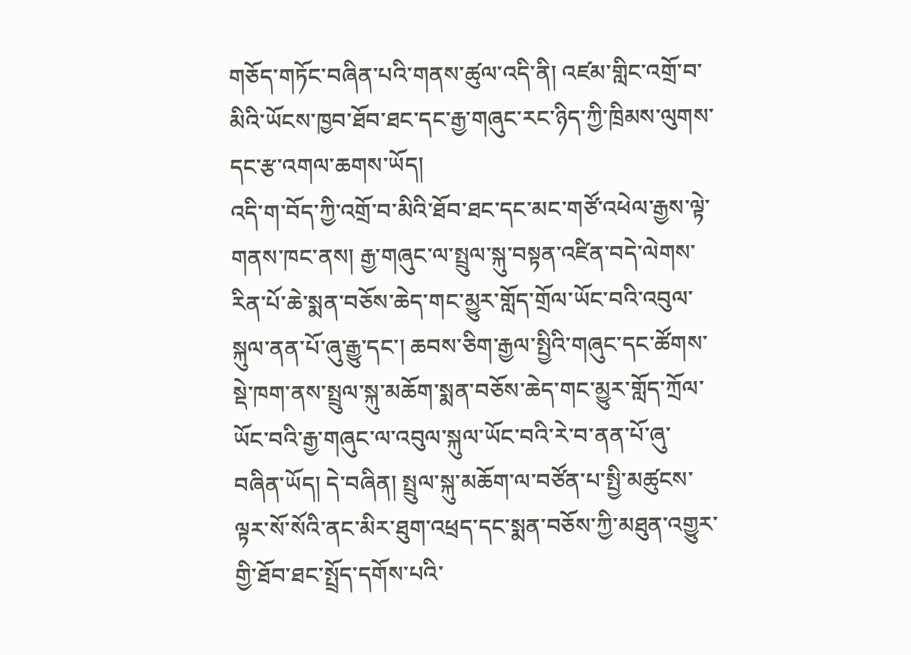གཅོད་གཏོང་བཞིན་པའི་གནས་ཚུལ་འདི་ནི། འཛམ་གླིང་འགྲོ་བ་མིའི་ཡོངས་ཁྱབ་ཐོབ་ཐང་དང་རྒྱ་གཞུང་རང་ཉིད་ཀྱི་ཁྲིམས་ལུགས་དང་རྩ་འགལ་ཆགས་ཡོད།
འདི་ག་བོད་ཀྱི་འགྲོ་བ་མིའི་ཐོབ་ཐང་དང་མང་གཙོ་འཕེལ་རྒྱས་ལྟེ་གནས་ཁང་ནས། རྒྱ་གཞུང་ལ་སྤྲུལ་སྐུ་བསྟན་འཛིན་བདེ་ལེགས་རིན་པོ་ཆེ་སྨན་བཅོས་ཆེད་གང་མྱུར་གློད་གྲོལ་ཡོང་བའི་འབུལ་སྐུལ་ནན་པོ་ཞུ་རྒྱུ་དང་། ཆབས་ཅིག་རྒྱལ་སྤྱིའི་གཞུང་དང་ཚོགས་སྡེ་ཁག་ནས་སྤྲུལ་སྐུ་མཆོག་སྨན་བཅོས་ཆེད་གང་མྱུར་གློད་ཀྲོལ་ཡོང་བའི་རྒྱ་གཞུང་ལ་འབུལ་སྐུལ་ཡོང་བའི་རེ་བ་ནན་པོ་ཞུ་བཞིན་ཡོད། དེ་བཞིན། སྤྲུལ་སྐུ་མཆོག་ལ་བཙོན་པ་སྤྱི་མཚུངས་ལྟར་སོ་སོའི་ནང་མིར་ཐུག་འཕྲད་དང་སྨན་བཅོས་ཀྱི་མཐུན་འགྱུར་གྱི་ཐོབ་ཐང་སྤྲོད་དགོས་པའི་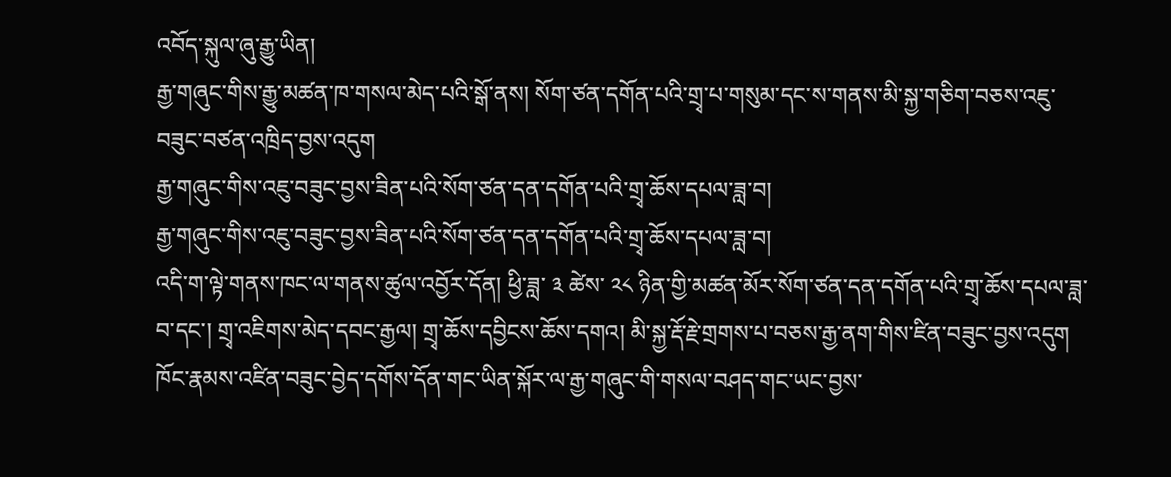འབོད་སྐུལ་ཞུ་རྒྱུ་ཡིན།
རྒྱ་གཞུང་གིས་རྒྱུ་མཚན་ཁ་གསལ་མེད་པའི་སྒོ་ནས། སོག་ཙན་དགོན་པའི་གྲྭ་པ་གསུམ་དང་ས་གནས་མི་སྐྱ་གཅིག་བཅས་འཇུ་བཟུང་བཙན་འཁྲིད་བྱས་འདུག
རྒྱ་གཞུང་གིས་འཇུ་བཟུང་བྱས་ཟིན་པའི་སོག་ཙན་དན་དགོན་པའི་གྲྭ་ཆོས་དཔལ་ཟླ་བ།
རྒྱ་གཞུང་གིས་འཇུ་བཟུང་བྱས་ཟིན་པའི་སོག་ཙན་དན་དགོན་པའི་གྲྭ་ཆོས་དཔལ་ཟླ་བ།
འདི་ག་ལྟེ་གནས་ཁང་ལ་གནས་ཚུལ་འབྱོར་དོན། ཕྱི་ཟླ་ ༣ ཚེས་ ༢༨ ཉིན་གྱི་མཚན་མོར་སོག་ཙན་དན་དགོན་པའི་གྲྭ་ཆོས་དཔལ་ཟླ་བ་དང་། གྲྭ་འཇིགས་མེད་དབང་རྒྱལ། གྲྭ་ཆོས་དབྱིངས་ཆོས་དགའ། མི་སྐྱ་རྡོ་རྗེ་གྲགས་པ་བཅས་རྒྱ་ནག་གིས་ཛིན་བཟུང་བྱས་འདུག ཁོང་རྣམས་འཛིན་བཟུང་བྱེད་དགོས་དོན་གང་ཡིན་སྐོར་ལ་རྒྱ་གཞུང་གི་གསལ་བཤད་གང་ཡང་བྱས་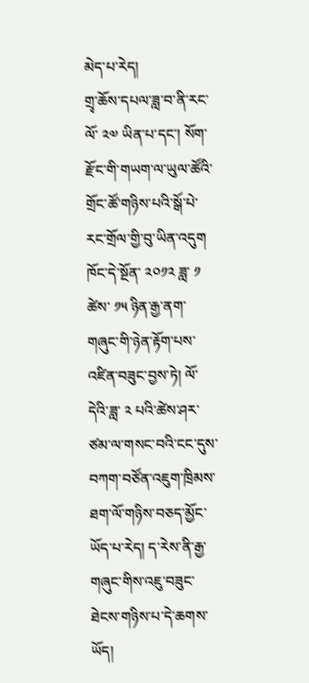མེད་པ་རེད།
གྲྭ་ཆོས་དཔལ་ཟླ་བ་ནི་རང་ལོ་ ༢༧ ཡིན་པ་དང་། སོག་རྫོང་གི་གཡག་ལ་ཡུལ་ཚོའི་གྲོང་ཚོ་གཉིས་པའི་སྒོ་པེ་རང་གྲོལ་གྱི་བུ་ཡིན་འདུག ཁོང་དེ་སྔོན་ ༢༠༡༢ ཟླ་ ༡ ཚེས་ ༡༥ ཉིན་རྒྱ་ནག་གཞུང་གི་ཉེན་རྟོག་པས་འཛིན་བཟུང་བྱས་ཏེ། ལོ་དེའི་ཟླ་ ༢ པའི་ཚེས་ཤར་ཙམ་ལ་གསང་བའི་ངང་དུས་བཀག་བཙོན་འཇུག་ཁྲིམས་ཐག་ལོ་གཉིས་བཅད་མྱོང་ཡོད་པ་རེད། ད་རེས་ནི་རྒྱ་གཞུང་གིས་འཇུ་བཟུང་ཐེངས་གཉིས་པ་དེ་ཆགས་ཡོད།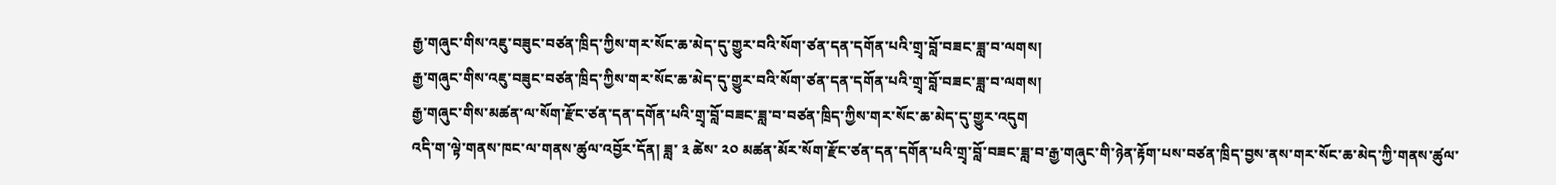རྒྱ་གཞུང་གིས་འཇུ་བཟུང་བཙན་ཁྲིད་ཀྱིས་གར་སོང་ཆ་མེད་དུ་གྱུར་བའི་སོག་ཙན་དན་དགོན་པའི་གྲྭ་བློ་བཟང་ཟླ་བ་ལགས།
རྒྱ་གཞུང་གིས་འཇུ་བཟུང་བཙན་ཁྲིད་ཀྱིས་གར་སོང་ཆ་མེད་དུ་གྱུར་བའི་སོག་ཙན་དན་དགོན་པའི་གྲྭ་བློ་བཟང་ཟླ་བ་ལགས།
རྒྱ་གཞུང་གིས་མཚན་ལ་སོག་རྫོང་ཙན་དན་དགོན་པའི་གྲྭ་བློ་བཟང་ཟླ་བ་བཙན་ཁྲིད་ཀྱིས་གར་སོང་ཆ་མེད་དུ་གྱུར་འདུག
འདི་ག་ལྟེ་གནས་ཁང་ལ་གནས་ཚུལ་འབྱོར་དོན། ཟླ་ ༣ ཚེས་ ༢༠ མཚན་མོར་སོག་རྫོང་ཙན་དན་དགོན་པའི་གྲྭ་བློ་བཟང་ཟླ་བ་རྒྱ་གཞུང་གི་ཉེན་རྟོག་པས་བཙན་ཁྲིད་བྱས་ནས་གར་སོང་ཆ་མེད་ཀྱི་གནས་ཚུལ་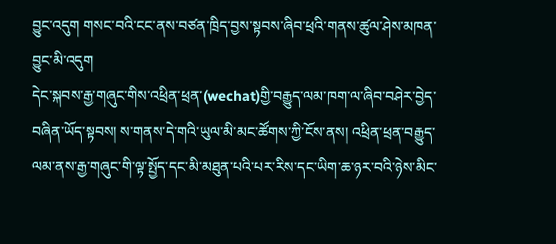བྱུང་འདུག གསང་བའི་ངང་ནས་བཙན་ཁྲིད་བྱས་སྟབས་ཞིབ་ཕྲའི་གནས་ཚུལ་ཤེས་མཁན་བྱུང་མི་འདུག
དེང་སྐབས་རྒྱ་གཞུང་གིས་འཕྲིན་ཕྲན་(wechat)གྱི་བརྒྱུད་ལམ་ཁག་ལ་ཞིབ་བཤེར་བྱེད་བཞིན་ཡོད་སྟབས། ས་གནས་དེ་གའི་ཡུལ་མི་མང་ཚོགས་ཀྱི་ངོས་ནས། འཕྲིན་ཕྲན་བརྒྱུད་ལམ་ནས་རྒྱ་གཞུང་གི་ལྟ་སྤྱོད་དང་མི་མཐུན་པའི་པར་རིས་དང་ཡིག་ཆ་ཉར་བའི་ཉེས་མིང་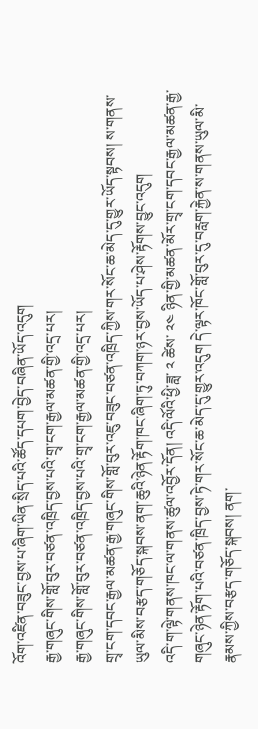འོག་འཛིན་བཟུང་བྱས་པ་ཞིག་ཡིན་སྲིད་པའི་ཚོད་དཔག་བྱེད་བཞིན་ཡོད་འདུག
རྒྱ་གཞུང་གིས་གློ་བུར་བཙན་འཁྲིད་བྱས་པའི་གྲྭ་ངག་རྒྱལ་མཚན་གྱི་འདྲ་པར།
རྒྱ་གཞུང་གིས་གློ་བུར་བཙན་འཁྲིད་བྱས་པའི་གྲྭ་ངག་རྒྱལ་མཚན་གྱི་འདྲ་པར།
གྲྭ་ངག་དབང་རྒྱལ་མཚན་རྒྱ་གཞུང་གིས་གློ་བུར་འཇུ་བཟུང་བཙན་འཁྲིད་ཀྱིས་གར་སོང་ཆ་མེད་དུ་གྱུར་ཡོད་སྟབས། ས་གནས་ཡུལ་མིས་བརྩད་གཅོད་སྐབས་ནག་ཆུའི་ཉེན་རྟོག་ཁང་ཞིག་ཏུ་བཀག་ཉར་བྱས་ཡོད་པ་ཤེས་རྟོགས་བྱུང་འདུག
འདི་ག་ལྟེ་གནས་ཁང་ལ་གནས་ཚུལ་འབྱོར་དོན། འདི་ལོའི་ཕྱི་ཟླ་ ༢ ཚེས་ ༢༤ ཉིན་གྱི་མཚན་མོར་གྲྭ་ངག་དབང་རྒྱལ་མཚན་རྒྱ་གཞུང་ཉེན་རྟོག་པའི་བཙན་ཁྲིད་བྱས་ཏེ་གར་སོང་ཆ་མེད་དུ་གྱུར་འདུག དེ་ལྟར་ཁོང་གློ་བུར་དུ་བརླག་རྐྱེན་ས་གནས་ཡུལ་མི་རྣམས་ཀྱིས་བརྩད་གཅོད་སྐབས། ནག་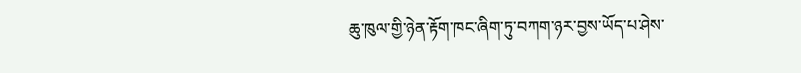ཆུ་ཁུལ་གྱི་ཉེན་རྟོག་ཁང་ཞིག་ཏུ་བཀག་ཉར་བྱས་ཡོད་པ་ཤེས་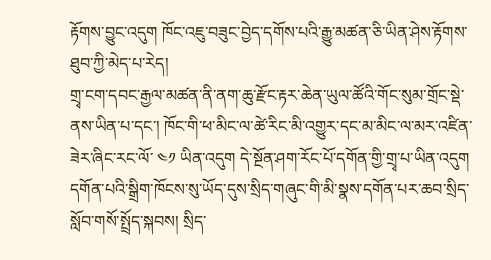རྟོགས་བྱུང་འདུག ཁོང་འཇུ་བཟུང་བྱེད་དགོས་པའི་རྒྱུ་མཚན་ཅི་ཡིན་ཤེས་རྟོགས་ཐུབ་ཀྱི་མེད་པ་རེད།
གྲྭ་ངག་དབང་རྒྱལ་མཚན་ནི་ནག་ཆུ་རྫོང་རྟར་ཆེན་ཡུལ་ཚོའི་གོང་སུམ་གྲོང་སྡེ་ནས་ཡིན་པ་དང་། ཁོང་གི་ཕ་མིང་ལ་ཚེ་རིང་མི་འགྱུར་དང་མ་མིང་ལ་མར་འཛིན་ཟེར་ཞིང་རང་ལོ་ ༤༡ ཡིན་འདུག དེ་སྔོན་ཤག་རོང་པོ་དགོན་གྱི་གྲྭ་པ་ཡིན་འདུག དགོན་པའི་སྒྲིག་ཁོངས་སུ་ཡོད་དུས་སྲིད་གཞུང་གི་མི་སྣས་དགོན་པར་ཆབ་སྲིད་སློབ་གསོ་སྤྲོད་སྐབས། སྲིད་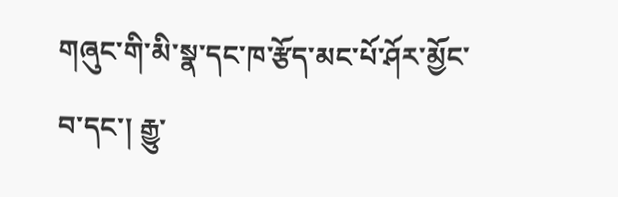གཞུང་གི་མི་སྣ་དང་ཁ་རྩོད་མང་པོ་ཤོར་མྱོང་བ་དང་། རྒྱུ་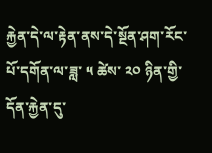རྐྱེན་དེ་ལ་རྟེན་ནས་དེ་སྔོན་ཤག་རོང་པོ་དགོན་ལ་ཟླ་ ༥ ཚེས་ ༢༠ ཉིན་གྱི་དོན་རྐྱེན་དུ་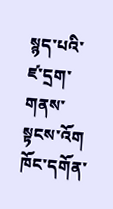སྙད་པའི་ཛ་དྲག་གནས་སྟངས་འོག ཁོང་དགོན་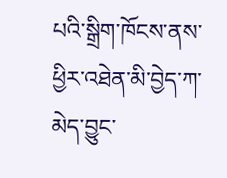པའི་སྒྲིག་ཁོངས་ནས་ཕྱིར་འཐེན་མི་བྱེད་ཀ་མེད་བྱུང་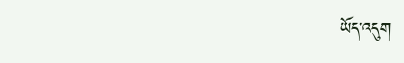ཡོད་འདུག